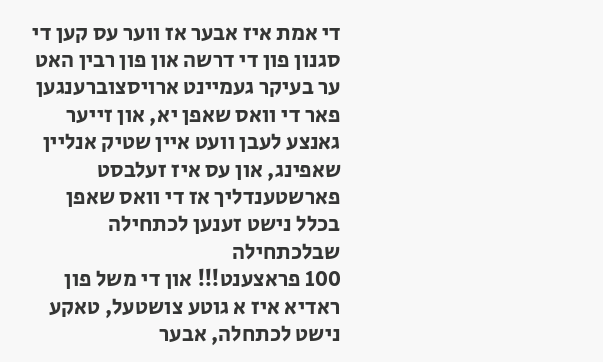די אמת איז אבער אז ווער עס קען די סגנון פון די דרשה און פון רבין האט ער בעיקר געמיינט ארויסצוברענגען פאר די וואס שאפן יא, און זייער גאנצע לעבן וועט איין שטיק אנליין שאפינג, און עס איז זעלבסט פארשטענדליך אז די וואס שאפן בכלל נישט זענען לכתחילה שבלכתחילה
100 פראצענט!!! און די משל פון ראדיא איז א גוטע צושטעל, טאקע נישט לכתחלה, אבער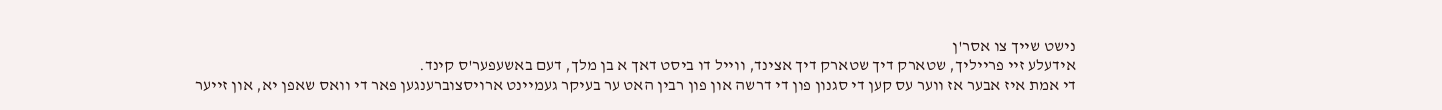נישט שייך צו אסר'ן
אידעלע זיי פרייליך, שטארק דיך שטארק דיך אצינד, ווייל דו ביסט דאך א בן מלך, דעם באשעפער'ס קינד.
די אמת איז אבער אז ווער עס קען די סגנון פון די דרשה און פון רבין האט ער בעיקר געמיינט ארויסצוברענגען פאר די וואס שאפן יא, און זייער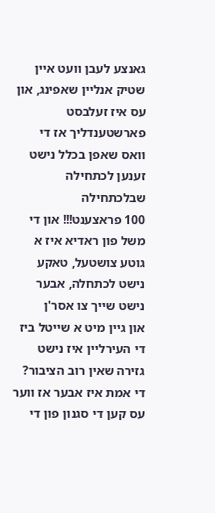גאנצע לעבן וועט איין שטיק אנליין שאפינג, און עס איז זעלבסט פארשטענדליך אז די וואס שאפן בכלל נישט זענען לכתחילה שבלכתחילה
100 פראצענט!!! און די משל פון ראדיא איז א גוטע צושטעל, טאקע נישט לכתחלה, אבער נישט שייך צו אסר'ן
און גיין מיט א שייטל ביז די העירליין איז נישט גזירה שאין רוב הציבור?
די אמת איז אבער אז ווער עס קען די סגנון פון די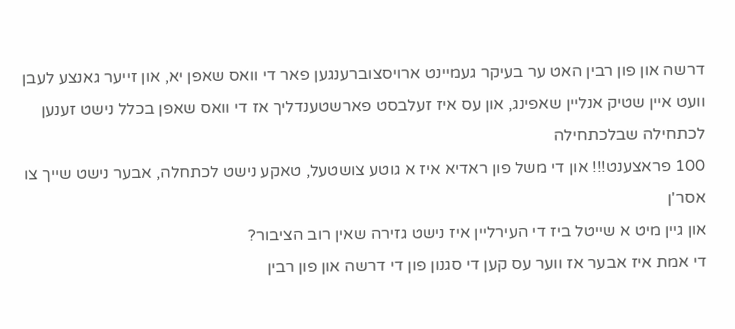דרשה און פון רבין האט ער בעיקר געמיינט ארויסצוברענגען פאר די וואס שאפן יא, און זייער גאנצע לעבן וועט איין שטיק אנליין שאפינג, און עס איז זעלבסט פארשטענדליך אז די וואס שאפן בכלל נישט זענען לכתחילה שבלכתחילה
100 פראצענט!!! און די משל פון ראדיא איז א גוטע צושטעל, טאקע נישט לכתחלה, אבער נישט שייך צו אסר'ן
און גיין מיט א שייטל ביז די העירליין איז נישט גזירה שאין רוב הציבור?
די אמת איז אבער אז ווער עס קען די סגנון פון די דרשה און פון רבין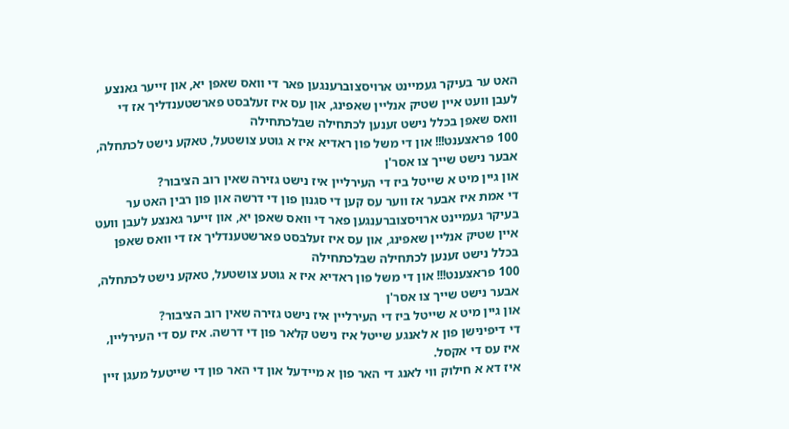האט ער בעיקר געמיינט ארויסצוברענגען פאר די וואס שאפן יא, און זייער גאנצע לעבן וועט איין שטיק אנליין שאפינג, און עס איז זעלבסט פארשטענדליך אז די וואס שאפן בכלל נישט זענען לכתחילה שבלכתחילה
100 פראצענט!!! און די משל פון ראדיא איז א גוטע צושטעל, טאקע נישט לכתחלה, אבער נישט שייך צו אסר'ן
און גיין מיט א שייטל ביז די העירליין איז נישט גזירה שאין רוב הציבור?
די אמת איז אבער אז ווער עס קען די סגנון פון די דרשה און פון רבין האט ער בעיקר געמיינט ארויסצוברענגען פאר די וואס שאפן יא, און זייער גאנצע לעבן וועט איין שטיק אנליין שאפינג, און עס איז זעלבסט פארשטענדליך אז די וואס שאפן בכלל נישט זענען לכתחילה שבלכתחילה
100 פראצענט!!! און די משל פון ראדיא איז א גוטע צושטעל, טאקע נישט לכתחלה, אבער נישט שייך צו אסר'ן
און גיין מיט א שייטל ביז די העירליין איז נישט גזירה שאין רוב הציבור?
די דיפינישן פון א לאנגע שייטל איז נישט קלאר פון די דרשה. איז עס די העירליין, איז עס די אקסל.
איז דא א חילוק ווי לאנג די האר פון א מיידעל און די האר פון די שייטעל מעגן זיין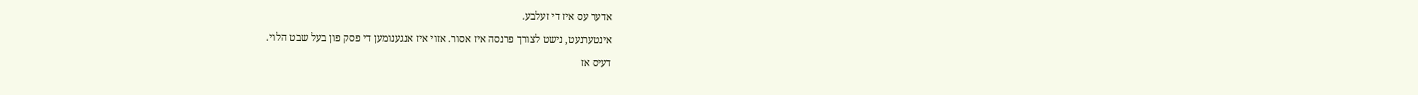אדער עס איז די זעלבע.
אינטערנעט, נישט לצורך פרנסה איז אסור. אזוי איז אנגענומען די פסק פון בעל שבט הלוי.
דעיס אז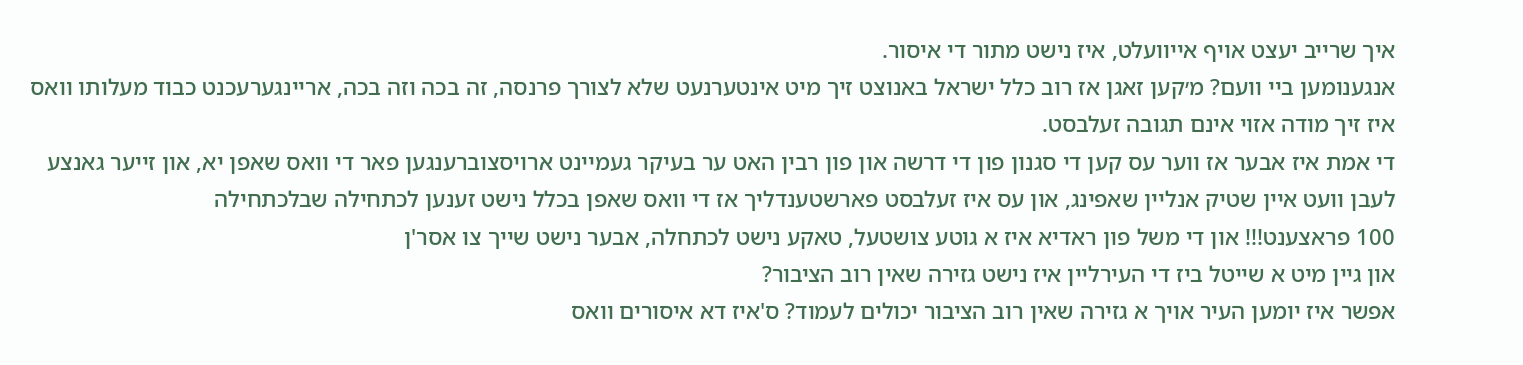איך שרייב יעצט אויף אייוועלט, איז נישט מתור די איסור.
אנגענומען ביי וועם? מ׳קען זאגן אז רוב כלל ישראל באנוצט זיך מיט אינטערנעט שלא לצורך פרנסה, זה בכה וזה בכה, אריינגערעכנט כבוד מעלותו וואס איז זיך מודה אזוי אינם תגובה זעלבסט.
די אמת איז אבער אז ווער עס קען די סגנון פון די דרשה און פון רבין האט ער בעיקר געמיינט ארויסצוברענגען פאר די וואס שאפן יא, און זייער גאנצע לעבן וועט איין שטיק אנליין שאפינג, און עס איז זעלבסט פארשטענדליך אז די וואס שאפן בכלל נישט זענען לכתחילה שבלכתחילה
100 פראצענט!!! און די משל פון ראדיא איז א גוטע צושטעל, טאקע נישט לכתחלה, אבער נישט שייך צו אסר'ן
און גיין מיט א שייטל ביז די העירליין איז נישט גזירה שאין רוב הציבור?
אפשר איז יומען העיר אויך א גזירה שאין רוב הציבור יכולים לעמוד? ס'איז דא איסורים וואס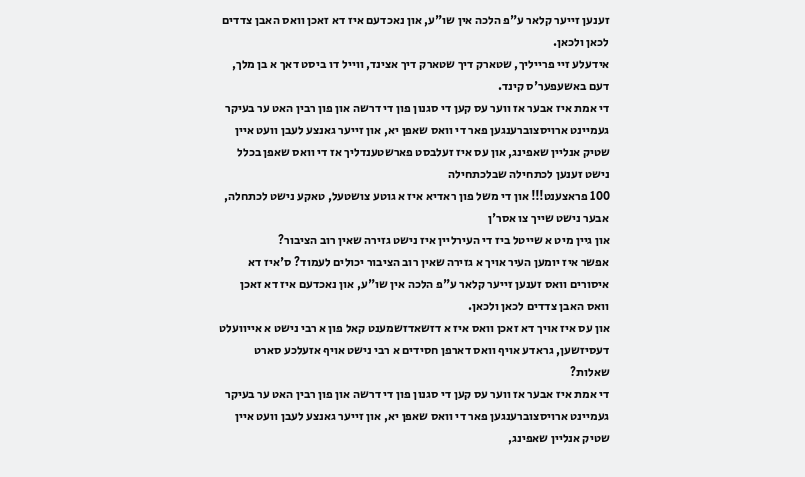זענען זייער קלאר ע"פ הלכה אין שו"ע, און נאכדעם איז דא זאכן וואס האבן צדדים לכאן ולכאן.
אידעלע זיי פרייליך, שטארק דיך שטארק דיך אצינד, ווייל דו ביסט דאך א בן מלך, דעם באשעפער'ס קינד.
די אמת איז אבער אז ווער עס קען די סגנון פון די דרשה און פון רבין האט ער בעיקר געמיינט ארויסצוברענגען פאר די וואס שאפן יא, און זייער גאנצע לעבן וועט איין שטיק אנליין שאפינג, און עס איז זעלבסט פארשטענדליך אז די וואס שאפן בכלל נישט זענען לכתחילה שבלכתחילה
100 פראצענט!!! און די משל פון ראדיא איז א גוטע צושטעל, טאקע נישט לכתחלה, אבער נישט שייך צו אסר'ן
און גיין מיט א שייטל ביז די העירליין איז נישט גזירה שאין רוב הציבור?
אפשר איז יומען העיר אויך א גזירה שאין רוב הציבור יכולים לעמוד? ס'איז דא איסורים וואס זענען זייער קלאר ע"פ הלכה אין שו"ע, און נאכדעם איז דא זאכן וואס האבן צדדים לכאן ולכאן.
און עס איז אויך דא זאכן וואס איז א דזשאדזשמענט קאל פון א רבי נישט א אייוועלט דעסיזשען, גראדע אויף וואס דארפן חסידים א רבי נישט אויף אזעלכע סארט שאלות?
די אמת איז אבער אז ווער עס קען די סגנון פון די דרשה און פון רבין האט ער בעיקר געמיינט ארויסצוברענגען פאר די וואס שאפן יא, און זייער גאנצע לעבן וועט איין שטיק אנליין שאפינג,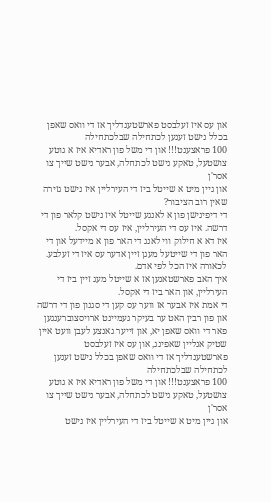און עס איז זעלבסט פארשטענדליך אז די וואס שאפן בכלל נישט זענען לכתחילה שבלכתחילה
100 פראצענט!!! און די משל פון ראדיא איז א גוטע צושטעל, טאקע נישט לכתחלה, אבער נישט שייך צו אסר'ן
און גיין מיט א שייטל ביז די העירליין איז נישט גזירה שאין רוב הציבור?
די דיפינישן פון א לאנגע שייטל איז נישט קלאר פון די דרשה. איז עס די העירליין, איז עס די אקסל.
איז דא א חילוק ווי לאנג די האר פון א מיידעל און די האר פון די שייטעל מעגן זיין אדער עס איז די זעלבע.
לכאורה איז הכל לפי אדם.
איך האב פארשטאנען אז א שייטל מעג זיין ביז די העירליין, און האר ביז די אקסל.
די אמת איז אבער אז ווער עס קען די סגנון פון די דרשה און פון רבין האט ער בעיקר געמיינט ארויסצוברענגען פאר די וואס שאפן יא, און זייער גאנצע לעבן וועט איין שטיק אנליין שאפינג, און עס איז זעלבסט פארשטענדליך אז די וואס שאפן בכלל נישט זענען לכתחילה שבלכתחילה
100 פראצענט!!! און די משל פון ראדיא איז א גוטע צושטעל, טאקע נישט לכתחלה, אבער נישט שייך צו אסר'ן
און גיין מיט א שייטל ביז די העירליין איז נישט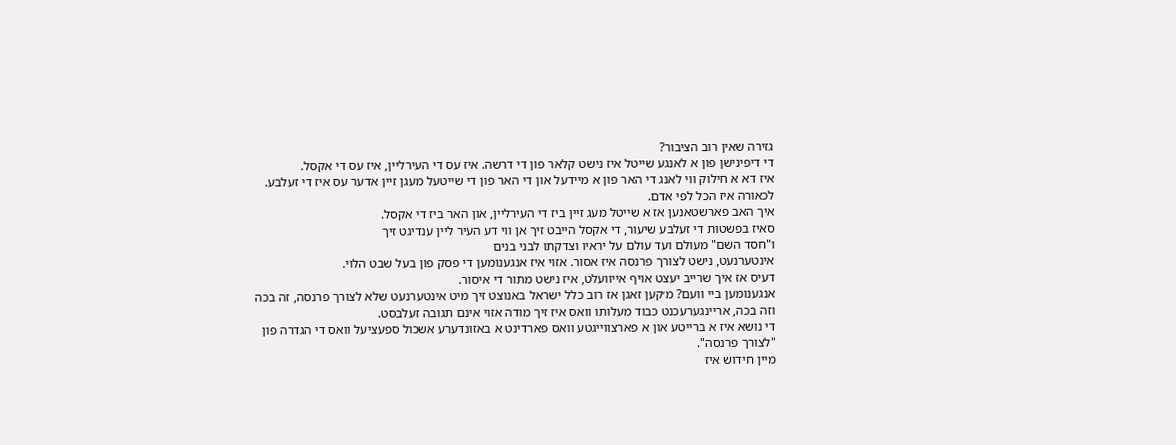גזירה שאין רוב הציבור?
די דיפינישן פון א לאנגע שייטל איז נישט קלאר פון די דרשה. איז עס די העירליין, איז עס די אקסל.
איז דא א חילוק ווי לאנג די האר פון א מיידעל און די האר פון די שייטעל מעגן זיין אדער עס איז די זעלבע.
לכאורה איז הכל לפי אדם.
איך האב פארשטאנען אז א שייטל מעג זיין ביז די העירליין, און האר ביז די אקסל.
סאיז בפשטות די זעלבע שיעור, די אקסל הייבט זיך אן ווי דע העיר ליין ענדיגט זיך
ו"חסד השם" מעולם ועד עולם על יראיו וצדקתו לבני בנים
אינטערנעט, נישט לצורך פרנסה איז אסור. אזוי איז אנגענומען די פסק פון בעל שבט הלוי.
דעיס אז איך שרייב יעצט אויף אייוועלט, איז נישט מתור די איסור.
אנגענומען ביי וועם? מ׳קען זאגן אז רוב כלל ישראל באנוצט זיך מיט אינטערנעט שלא לצורך פרנסה, זה בכה וזה בכה, אריינגערעכנט כבוד מעלותו וואס איז זיך מודה אזוי אינם תגובה זעלבסט.
די נושא איז א ברייטע און א פארצווייגטע וואס פארדינט א באזונדערע אשכול ספעציעל וואס די הגדרה פון "לצורך פרנסה".
מיין חידוש איז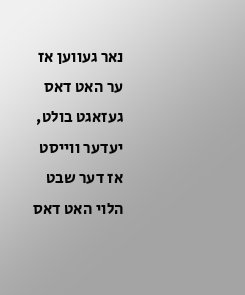נאר געווען אז ער האט דאס געזאגט בולט, יעדער ווייסט אז דער שבט הלוי האט דאס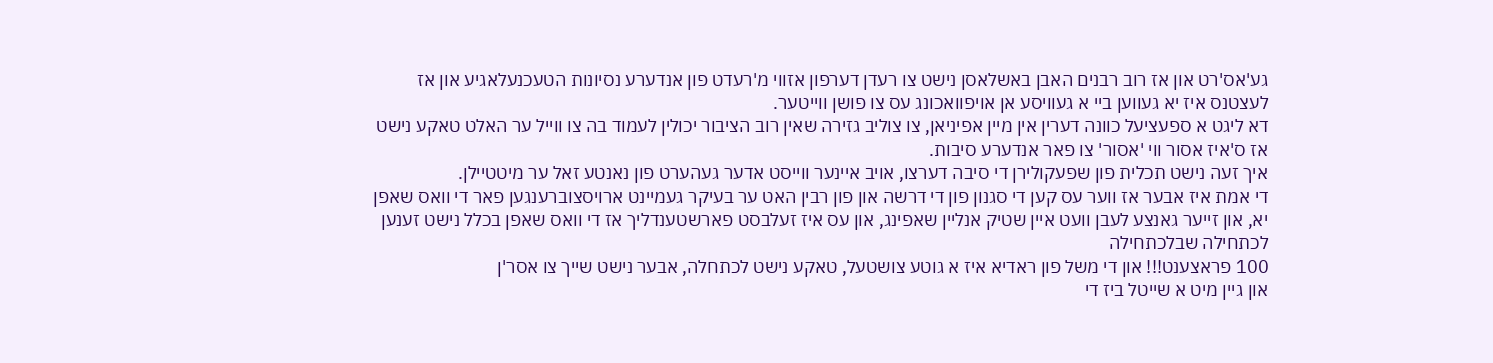גע'אס'רט און אז רוב רבנים האבן באשלאסן נישט צו רעדן דערפון אזווי מ'רעדט פון אנדערע נסיונות הטעכנעלאגיע און אז לעצטנס איז יא געווען ביי א געוויסע אן אויפוואכונג עס צו פושן ווייטער.
דא ליגט א ספעציעל כוונה דערין אין מיין אפיניאן, צו צוליב גזירה שאין רוב הציבור יכולין לעמוד בה צו ווייל ער האלט טאקע נישט אז ס'איז אסור ווי 'אסור' צו פאר אנדערע סיבות.
איך זעה נישט תכלית פון שפעקולירן די סיבה דערצו, אויב איינער ווייסט אדער געהערט פון נאנטע זאל ער מיטטיילן.
די אמת איז אבער אז ווער עס קען די סגנון פון די דרשה און פון רבין האט ער בעיקר געמיינט ארויסצוברענגען פאר די וואס שאפן יא, און זייער גאנצע לעבן וועט איין שטיק אנליין שאפינג, און עס איז זעלבסט פארשטענדליך אז די וואס שאפן בכלל נישט זענען לכתחילה שבלכתחילה
100 פראצענט!!! און די משל פון ראדיא איז א גוטע צושטעל, טאקע נישט לכתחלה, אבער נישט שייך צו אסר'ן
און גיין מיט א שייטל ביז די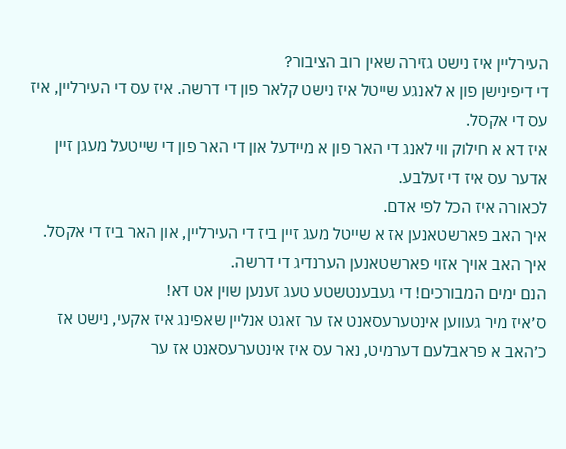העירליין איז נישט גזירה שאין רוב הציבור?
די דיפינישן פון א לאנגע שייטל איז נישט קלאר פון די דרשה. איז עס די העירליין, איז עס די אקסל.
איז דא א חילוק ווי לאנג די האר פון א מיידעל און די האר פון די שייטעל מעגן זיין אדער עס איז די זעלבע.
לכאורה איז הכל לפי אדם.
איך האב פארשטאנען אז א שייטל מעג זיין ביז די העירליין, און האר ביז די אקסל.
איך האב אויך אזוי פארשטאנען הערנדיג די דרשה.
הנם ימים המבורכים! די געבענטשטע טעג זענען שוין אט דא!
ס׳איז מיר געווען אינטערעסאנט אז ער זאגט אנליין שאפינג איז אקעי, נישט אז כ׳האב א פראבלעם דערמיט, נאר עס איז אינטערעסאנט אז ער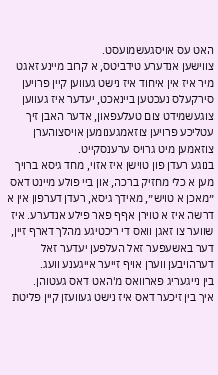האט עס אויסגעשמועסט.
צווישען אנדערע טידביטס, א קרוב מיינע זאגט מיר איז אין איחוד איז נישט געווען קיין פרויען סירקעלס נעכטען ביינאכט, יעדער איז געווען צוגעשמידט צום טעלעפאון, אדער האבן זיך עטליכע פרויען צוזאמגענומען אויסצוהערן צוזאמען מיט גרויס ערענסקייט.
בנוגע רעדן פון טוישן איז אזוי, מחד גיסא ברויך מען א כלי מחזיק ברכה, און ביי פולע מיינט דאס ״מאכן א טויש״, מאידך גיסא, רעדן דערפון אין א דרשה איז א טוירן אףף פאר פילע אנדערע. איז שווער צו זאגן וואס די ריכטיגע מהלך דארף זיין, דער באשעפער זאל העלפען יעדער זאל דערהויבען ווערן אויף זייער אייגענע וועג.
בין נייגעריג פארוואס מ'האט דאס געטוהן.
איך בין זיכער דאס איז נישט געוועזן קיין פליטת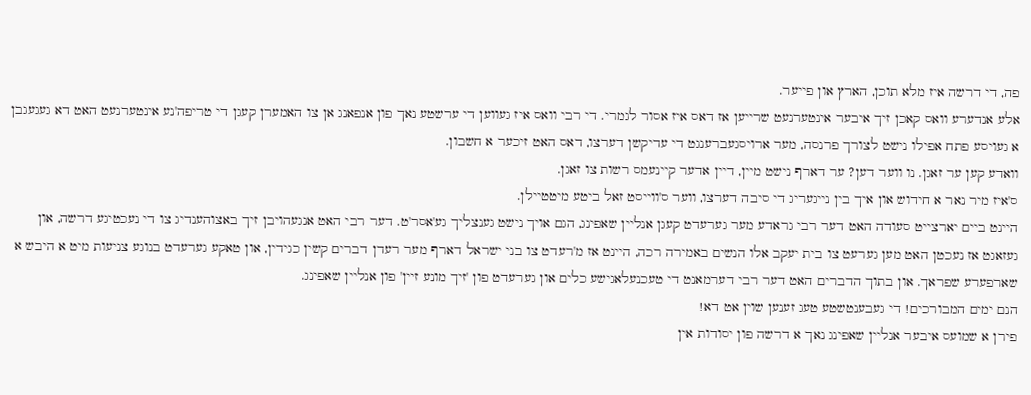פה, די דרשה איז מלא תוכן, הארץ און פייער.
אלע אנדערע וואס קאכן זיך איבער אינטערנעט שרייען אז דאס איז אסור לגמרי. די רבי וואס איז געווען די ערשטע נאך פון אנפאנג אן צו האמערן קעגן די טריפה'נע אינטערנעט האט דא געגעגבן א געויסע פתח אפילו נישט לצורך פרנסה, מער ארויסגעברענגט די עדיקשן דערצו, דאס האט זיכער א חשבון.
וואדע קען ער זאגן. נו ווער דען? ער דארף נישט מיין, דיין אדער קיינעמס רשות צו זאגן.
ס'איז מיר נאר א חידוש און איך בין נייגעריג די סיבה דערצו, ווער ס'ווייסט זאל ביטע מיטטיילן.
היינט ביים יארצייט סעודה האט דער רבי גראדע מער גערעדט קעגן אנליין שאפינג, הגם אויך נישט גענצליך גע'אסר'ט. דער רבי האט אנגעהויבן זיך באצוהענדיג צו די נעכטיגע דרשה, און געזאגט אז נעכטן האט מען גערעט צו בית יעקב אלו הנשים באמירה רכה, היינט אז מ'רעדט צו בני ישראל דארף מער רעדן דברים קשין כגידין, און טאקע גערעדט בנוגע צניעות מיט א היבש א שארפערע שפראך. און בתוך הדברים האט דער רבי דערמאנט די טעכנעלאגישע כלים און גערעדט פון 'זיך מונע זיין' פון אנליין שאפינג.
הנם ימים המבורכים! די געבענטשטע טעג זענען שוין אט דא!
פירן א שמועס איבער אנליין שאפינג נאך א דרשה פון יסודות אין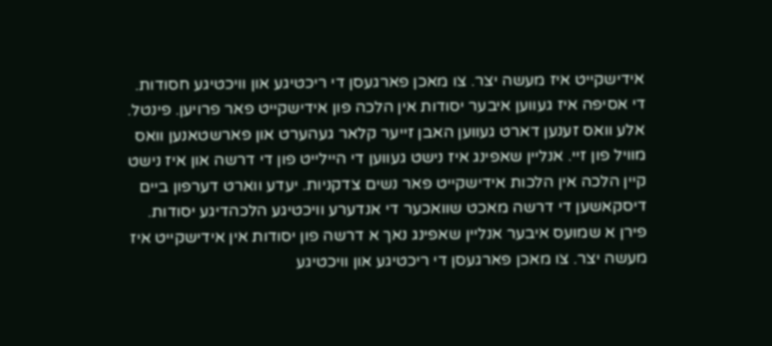אידישקייט איז מעשה יצר. צו מאכן פארגעסן די ריכטיגע און וויכטיגע חסודות. די אסיפה איז געווען איבער יסודות אין הלכה פון אידישקייט פאר פרויען. פינטל. אלע וואס זענען דארט געווען האבן זייער קלאר געהערט און פארשטאנען וואס מוויל פון זיי. אנליין שאפינג איז נישט געווען די היילייט פון די דרשה און איז נישט קיין הלכה אין הלכות אידישקייט פאר נשים צדקניות. יעדע ווארט דערפון ביים דיסקאשען די דרשה מאכט שוואכער די אנדערע וויכטיגע הלכהדיגע יסודות.
פירן א שמועס איבער אנליין שאפינג נאך א דרשה פון יסודות אין אידישקייט איז מעשה יצר. צו מאכן פארגעסן די ריכטיגע און וויכטיגע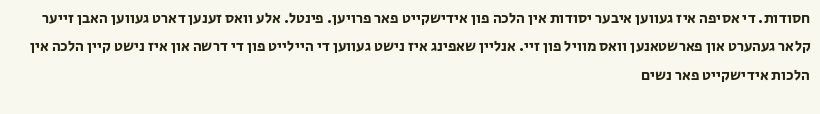חסודות. די אסיפה איז געווען איבער יסודות אין הלכה פון אידישקייט פאר פרויען. פינטל. אלע וואס זענען דארט געווען האבן זייער קלאר געהערט און פארשטאנען וואס מוויל פון זיי. אנליין שאפינג איז נישט געווען די היילייט פון די דרשה און איז נישט קיין הלכה אין הלכות אידישקייט פאר נשים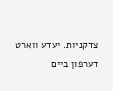צדקניות. יעדע ווארט דערפון ביים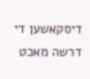דיסקאשען די דרשה מאכט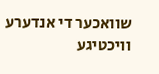שוואכער די אנדערע וויכטיגע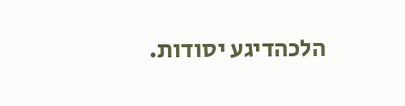הלכהדיגע יסודות.